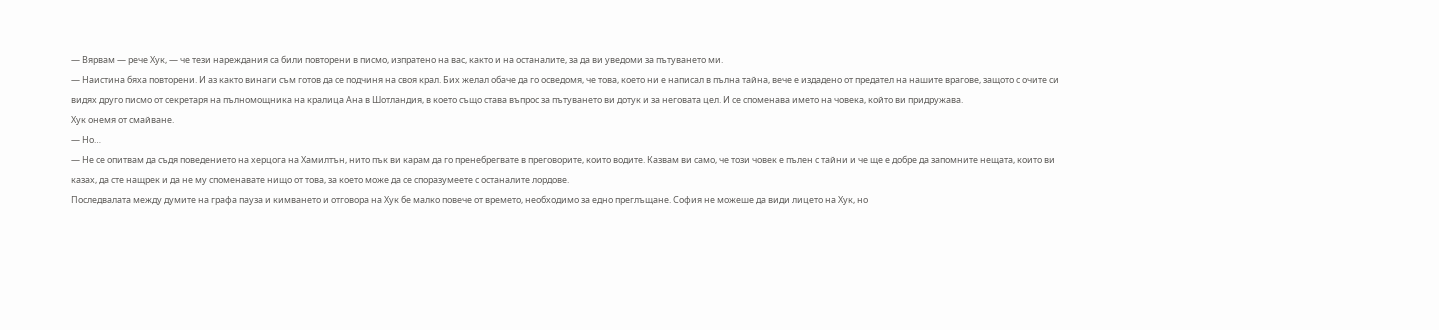— Вярвам — рече Хук, — че тези нареждания са били повторени в писмо, изпратено на вас, както и на останалите, за да ви уведоми за пътуването ми.
— Наистина бяха повторени. И аз както винаги съм готов да се подчиня на своя крал. Бих желал обаче да го осведомя, че това, което ни е написал в пълна тайна, вече е издадено от предател на нашите врагове, защото с очите си видях друго писмо от секретаря на пълномощника на кралица Ана в Шотландия, в което също става въпрос за пътуването ви дотук и за неговата цел. И се споменава името на човека, който ви придружава.
Хук онемя от смайване.
— Но…
— Не се опитвам да съдя поведението на херцога на Хамилтън, нито пък ви карам да го пренебрегвате в преговорите, които водите. Казвам ви само, че този човек е пълен с тайни и че ще е добре да запомните нещата, които ви казах, да сте нащрек и да не му споменавате нищо от това, за което може да се споразумеете с останалите лордове.
Последвалата между думите на графа пауза и кимването и отговора на Хук бе малко повече от времето, необходимо за едно преглъщане. София не можеше да види лицето на Хук, но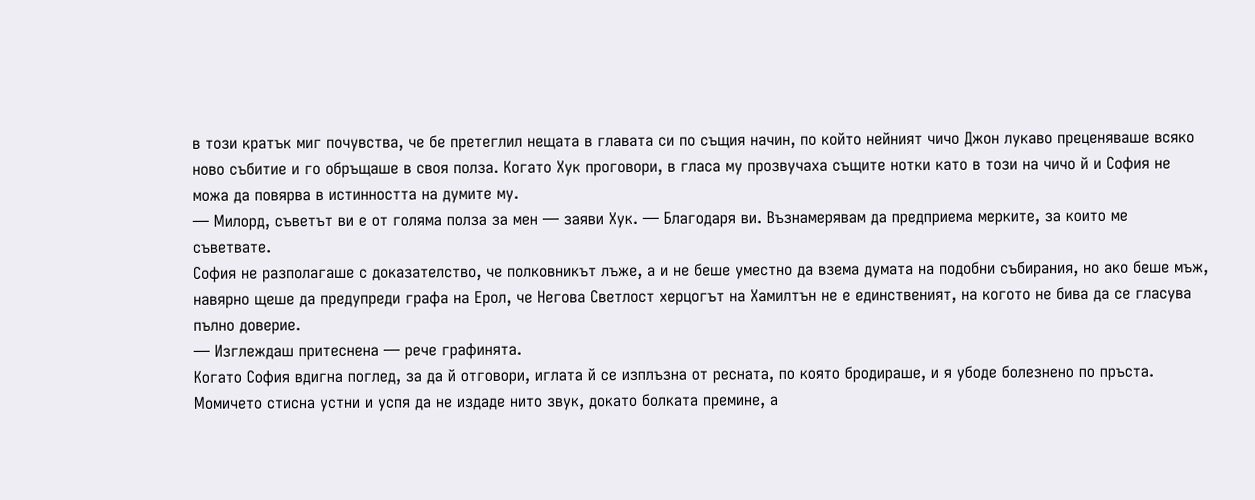в този кратък миг почувства, че бе претеглил нещата в главата си по същия начин, по който нейният чичо Джон лукаво преценяваше всяко ново събитие и го обръщаше в своя полза. Когато Хук проговори, в гласа му прозвучаха същите нотки като в този на чичо й и София не можа да повярва в истинността на думите му.
— Милорд, съветът ви е от голяма полза за мен — заяви Хук. — Благодаря ви. Възнамерявам да предприема мерките, за които ме съветвате.
София не разполагаше с доказателство, че полковникът лъже, а и не беше уместно да взема думата на подобни събирания, но ако беше мъж, навярно щеше да предупреди графа на Ерол, че Негова Светлост херцогът на Хамилтън не е единственият, на когото не бива да се гласува пълно доверие.
— Изглеждаш притеснена — рече графинята.
Когато София вдигна поглед, за да й отговори, иглата й се изплъзна от ресната, по която бродираше, и я убоде болезнено по пръста. Момичето стисна устни и успя да не издаде нито звук, докато болката премине, а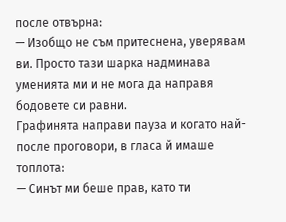после отвърна:
— Изобщо не съм притеснена, уверявам ви. Просто тази шарка надминава уменията ми и не мога да направя бодовете си равни.
Графинята направи пауза и когато най-после проговори, в гласа й имаше топлота:
— Синът ми беше прав, като ти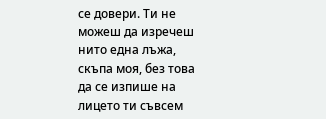се довери. Ти не можеш да изречеш нито една лъжа, скъпа моя, без това да се изпише на лицето ти съвсем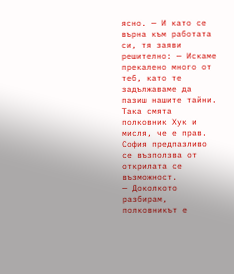ясно. — И като се върна към работата си, тя заяви решително: — Искаме прекалено много от теб, като те задължаваме да пазиш нашите тайни. Така смята полковник Хук и мисля, че е прав.
София предпазливо се възползва от открилата се възможност.
— Доколкото разбирам, полковникът е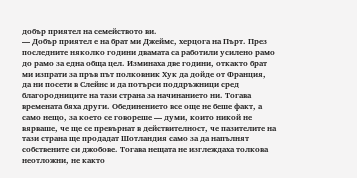добър приятел на семейството ви.
— Добър приятел е на брат ми Джеймс, херцога на Пърт. През последните няколко години двамата са работили усилено рамо до рамо за една обща цел. Изминаха две години, откакто брат ми изпрати за пръв път полковник Хук да дойде от Франция, да ни посети в Слейнс и да потърси поддръжници сред благородниците на тази страна за начинанието ни. Тогава времената бяха други. Обединението все още не беше факт, а само нещо, за което се говореше — думи, които никой не вярваше, че ще се превърнат в действителност, че пазителите на тази страна ще продадат Шотландия само за да напълнят собствените си джобове. Тогава нещата не изглеждаха толкова неотложни, не както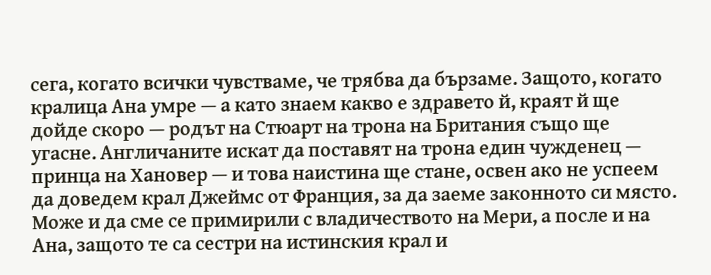сега, когато всички чувстваме, че трябва да бързаме. Защото, когато кралица Ана умре — а като знаем какво е здравето й, краят й ще дойде скоро — родът на Стюарт на трона на Британия също ще угасне. Англичаните искат да поставят на трона един чужденец — принца на Хановер — и това наистина ще стане, освен ако не успеем да доведем крал Джеймс от Франция, за да заеме законното си място. Може и да сме се примирили с владичеството на Мери, а после и на Ана, защото те са сестри на истинския крал и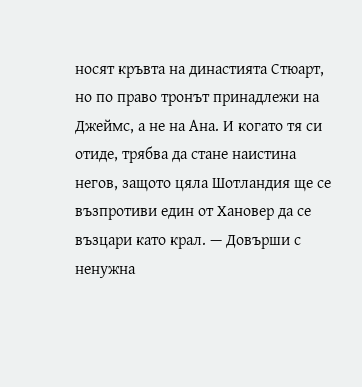носят кръвта на династията Стюарт, но по право тронът принадлежи на Джеймс, а не на Ана. И когато тя си отиде, трябва да стане наистина негов, защото цяла Шотландия ще се възпротиви един от Хановер да се възцари като крал. — Довърши с ненужна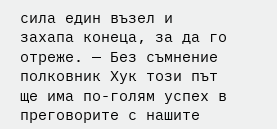сила един възел и захапа конеца, за да го отреже. — Без съмнение полковник Хук този път ще има по-голям успех в преговорите с нашите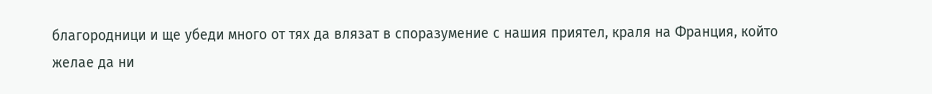благородници и ще убеди много от тях да влязат в споразумение с нашия приятел, краля на Франция, който желае да ни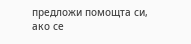предложи помощта си, ако се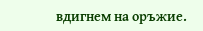вдигнем на оръжие.